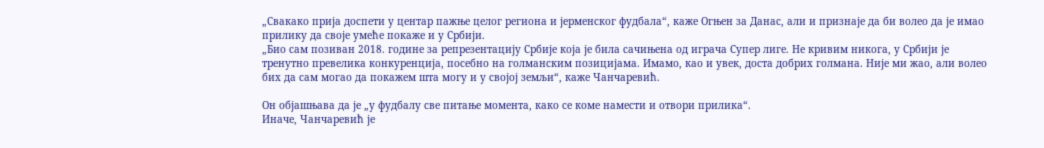„Свакако прија доспети у центар пажње целог региона и јерменског фудбала“, каже Огњен за Данас, али и признаје да би волео да је имао прилику да своје умеће покаже и у Србији.
„Био сам позиван 2018. године за репрезентацију Србије која је била сачињена од играча Супер лиге. Не кривим никога, у Србији је тренутно превелика конкуренција, посебно на голманским позицијама. Имамо, као и увек, доста добрих голмана. Није ми жао, али волео бих да сам могао да покажем шта могу и у својој земљи“, каже Чанчаревић.

Он објашњава да је „у фудбалу све питање момента, како се коме намести и отвори прилика“.
Иначе, Чанчаревић је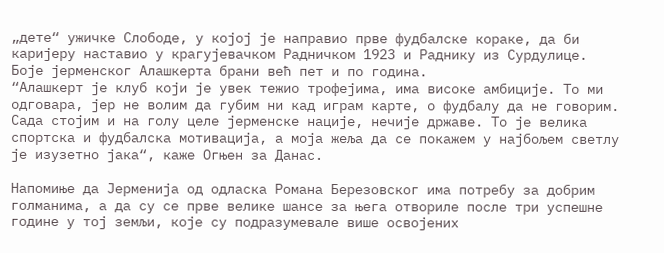„дете“ ужичке Слободе, у којој је направио прве фудбалске кораке, да би каријеру наставио у крагујевачком Радничком 1923 и Раднику из Сурдулице. Боје јерменског Алашкерта брани већ пет и по година.
“Алашкерт је клуб који је увек тежио трофејима, има високе амбиције. То ми одговара, јер не волим да губим ни кад играм карте, о фудбалу да не говорим. Сада стојим и на голу целе јерменске нације, нечије државе. То је велика спортска и фудбалска мотивација, а моја жеља да се покажем у најбољем светлу је изузетно јака“, каже Огњен за Данас.

Напомиње да Јерменија од одласка Романа Березовског има потребу за добрим голманима, а да су се прве велике шансе за њега отвориле после три успешне године у тој земљи, које су подразумевале више освојених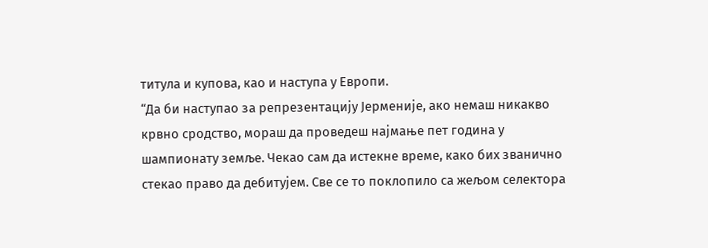титула и купова, као и наступа у Европи.
“Да би наступао за репрезентацију Јерменије, ако немаш никакво крвно сродство, мораш да проведеш најмање пет година у шампионату земље. Чекао сам да истекне време, како бих званично стекао право да дебитујем. Све се то поклопило са жељом селектора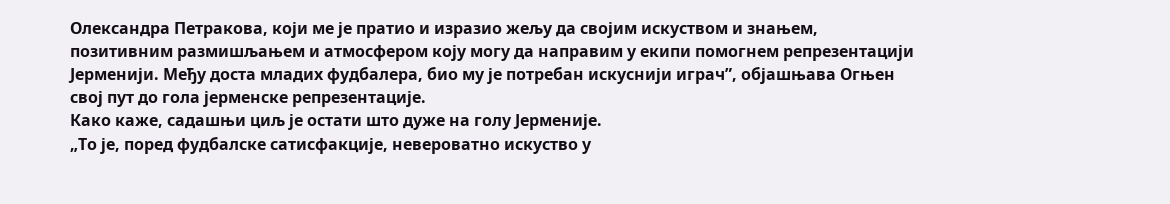Олександра Петракова, који ме је пратио и изразио жељу да својим искуством и знањем, позитивним размишљањем и атмосфером коју могу да направим у екипи помогнем репрезентацији Јерменији. Међу доста младих фудбалера, био му је потребан искуснији играч”, објашњава Огњен свој пут до гола јерменске репрезентације.
Како каже, садашњи циљ је остати што дуже на голу Јерменије.
„То је, поред фудбалске сатисфакције, невероватно искуство у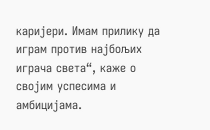каријери. Имам прилику да играм против најбољих играча света“, каже о својим успесима и амбицијама.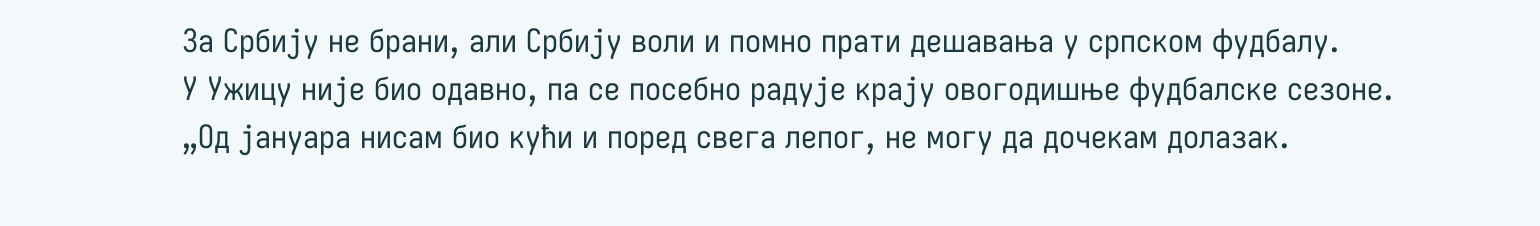За Србију не брани, али Србију воли и помно прати дешавања у српском фудбалу.
У Ужицу није био одавно, па се посебно радује крају овогодишње фудбалске сезоне.
„Од јануара нисам био кући и поред свега лепог, не могу да дочекам долазак.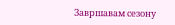Завршавам сезону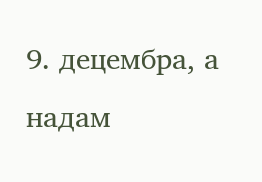9. децембра, а надам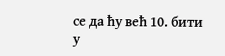се да ћу већ 10. бити у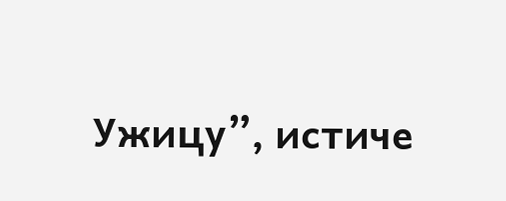Ужицу”, истиче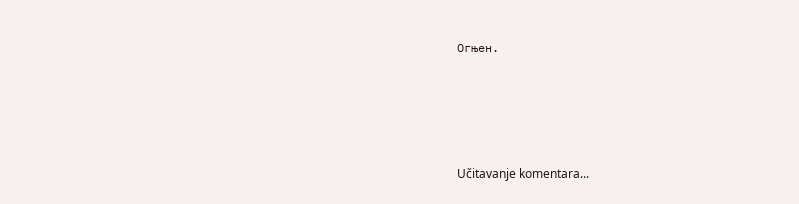Огњен.





Učitavanje komentara...